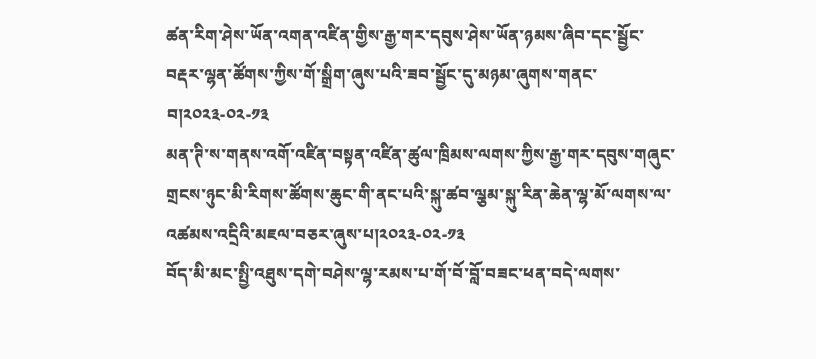ཚན་རིག་ཤེས་ཡོན་འགན་འཛིན་གྱིས་རྒྱ་གར་དབུས་ཤེས་ཡོན་ཉམས་ཞིབ་དང་སྦྱོང་བརྡར་ལྷན་ཚོགས་ཀྱིས་གོ་སྒྲིག་ཞུས་པའི་ཟབ་སྦྱོང་དུ་མཉམ་ཞུགས་གནང་བ།༢༠༢༣-༠༢-༡༣
མན་ཊི་ས་གནས་འགོ་འཛིན་བསྟན་འཛིན་ཚུལ་ཁྲིམས་ལགས་ཀྱིས་རྒྱ་གར་དབུས་གཞུང་གྲངས་ཉུང་མི་རིགས་ཚོགས་ཆུང་གི་ནང་པའི་སྐུ་ཚབ་ལྕམ་སྐུ་རིན་ཆེན་ལྷ་མོ་ལགས་ལ་འཚམས་འདྲིའི་མཇལ་བཅར་ཞུས་པ།༢༠༢༣-༠༢-༡༣
བོད་མི་མང་སྤྱི་འཐུས་དགེ་བཤེས་ལྷ་རམས་པ་གོ་བོ་བློ་བཟང་ཕན་བདེ་ལགས་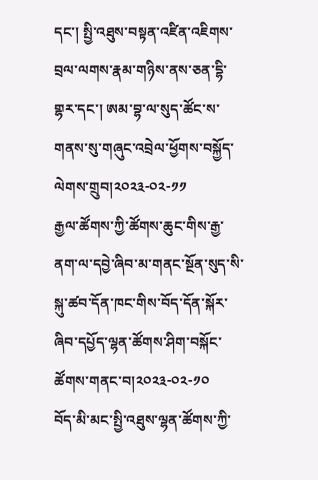དང་། སྤྱི་འཐུས་བསྟན་འཛིན་འཇིགས་བྲལ་ལགས་རྣམ་གཉིས་ནས་ཅན་དྷི་གྷར་དང་། ཨམ་བྷ་ལ་སུད་ཚོང་ས་གནས་སུ་གཞུང་འབྲེལ་ཕྱོགས་བསྐྱོད་ལེགས་གྲུབ།༢༠༢༣-༠༢-༡༡
རྒྱལ་ཚོགས་ཀྱི་ཚོགས་ཆུང་གིས་རྒྱ་ནག་ལ་དབྱེ་ཞིབ་མ་གནང་སྔོན་སུད་སི་སྐུ་ཚབ་དོན་ཁང་གིས་བོད་དོན་སྐོར་ཞིབ་དཔྱོད་ལྷན་ཚོགས་ཤིག་བསྐོང་ཚོགས་གནང་བ།༢༠༢༣-༠༢-༡༠
བོད་མི་མང་སྤྱི་འཐུས་ལྷན་ཚོགས་ཀྱི་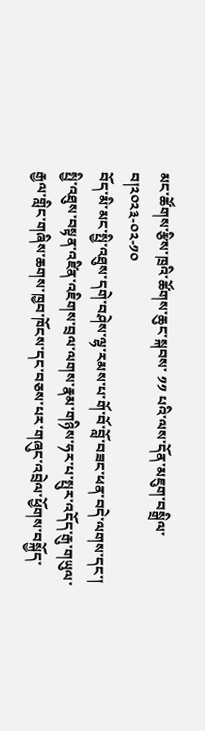མང་ཚོགས་རྩིས་ཁྲའི་ཚོགས་ཆུང་སྐབས་ ༡༡ པའི་ལས་དོན་མཇུག་བསྒྲིལ་བ།༢༠༢༣-༠༢-༡༠
བོད་མི་མང་སྤྱི་འཐུས་དགེ་བཤེས་ལྷ་རམས་པ་གོ་བོ་བློ་བཟང་ཕན་བདེ་ལགས་དང་། སྤྱི་འཐུས་བསྟན་འཛིན་འཇིགས་བྲལ་ལགས་རྣམ་གཉིས་ཧར་པ་སྤུར་འདོད་རྒུ་གཡུལ་རྒྱལ་གླིང་གཞིས་ཆགས་ཁྱབ་ཁོངས་དང་བཅས་པར་གཞུང་འབྲེལ་ཕྱོགས་བསྐྱོད་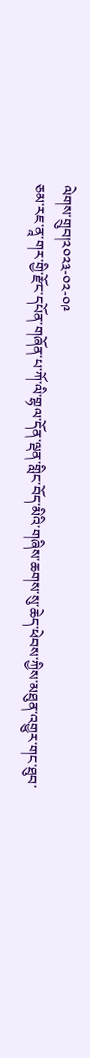ལེགས་གྲུབ།༢༠༢༣-༠༢-༠༩
ཅམ་རཇ་ནཱ་གར་གྱི་རྫོང་དཔོན་གཞོན་པ་ཀོ་ལི་གྷལ་དོན་ལྡན་གླིང་བོད་མིའི་གཞིས་ཆགས་སུ་ཆེད་ཕེབས་ཀྱིས་མཐུན་འགྱུར་གང་ཐུབ་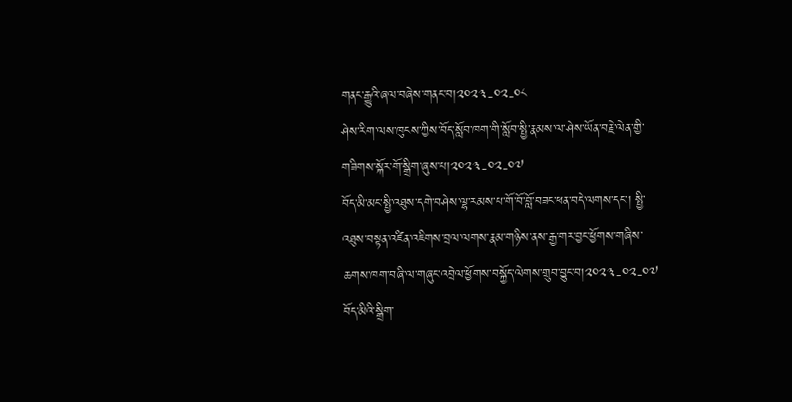གནང་རྒྱུའི་ཞལ་བཞེས་གནང་བ།༢༠༢༣-༠༢-༠༨
ཤེས་རིག་ལས་ཁུངས་ཀྱིས་བོད་སློབ་ཁག་གི་སློབ་སྤྱི་རྣམས་ལ་ཤེས་ཡོན་བརྗེ་ལེན་གྱི་གཟིགས་སྐོར་གོ་སྒྲིག་ཞུས་པ།༢༠༢༣-༠༢-༠༧
བོད་མི་མང་སྤྱི་འཐུས་དགེ་བཤེས་ལྷ་རམས་པ་གོ་བོ་བློ་བཟང་ཕན་བདེ་ལགས་དང་། སྤྱི་འཐུས་བསྟན་འཛིན་འཇིགས་བྲལ་ལགས་རྣམ་གཉིས་ནས་རྒྱ་གར་བྱང་ཕྱོགས་གཞིས་ཆགས་ཁག་བཞི་ལ་གཞུང་འབྲེལ་ཕྱོགས་བསྐྱོད་ལེགས་གྲུབ་བྱུང་བ།༢༠༢༣-༠༢-༠༧
བོད་མིའི་སྒྲིག་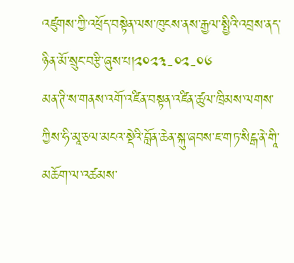འཛུགས་ཀྱི་འཕྲོད་བསྟེན་ལས་ཁུངས་ནས་རྒྱལ་སྤྱིའི་འབྲས་ནད་ཉིན་མོ་སྲུང་བརྩི་ཞུས་པ།༢༠༢༣-༠༢-༠༦
མན་ཊི་ས་གནས་འགོ་འཛིན་བསྟན་འཛིན་ཚུལ་ཁྲིམས་ལགས་ཀྱིས་ཧི་མཱ་ཅལ་མངའ་སྡེའི་བློན་ཆེན་སྐུ་ཞབས་ཇ་གཏ་སིངྒ་ནེ་གཱི་མཆོག་ལ་འཚམས་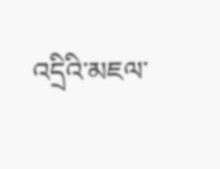འདྲིའི་མཇལ་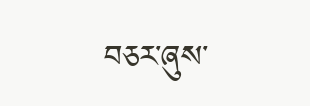བཅར་ཞུས་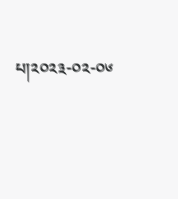པ།༢༠༢༣-༠༢-༠༦